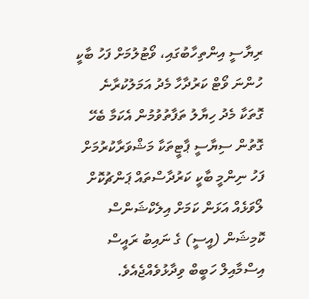ރިޔާސީ އިންތިހާބުގައި، ވޯޓުލުމަށް ފަހު ބާކީ ހުންނަ ވޯޓް ކަރުދާހާ މެދު އަމަލުކުރާނެ ގޮތަކާ މެދު ހިޔާލު ތަފާތުވުމުން އެކަމާ ބެހޭ ގޮތުން ސިޔާސީ ޕާޓީތަކާ މަޝްވަރާކުރުމަށް ފަހު ނިންމީ ބާކީ ކަރުދާސްތައް ޕަންޗުކޮށް ލޯވަޅެއް އަޅަން ކަމަށް އިލެކްޝަންސް ކޮމިޝަން (އީސީ) ގެ ނައިބު ރައީސް އިސްމާއިލް ހަބީބް ވިދާޅުވެއްޖެއެވެ.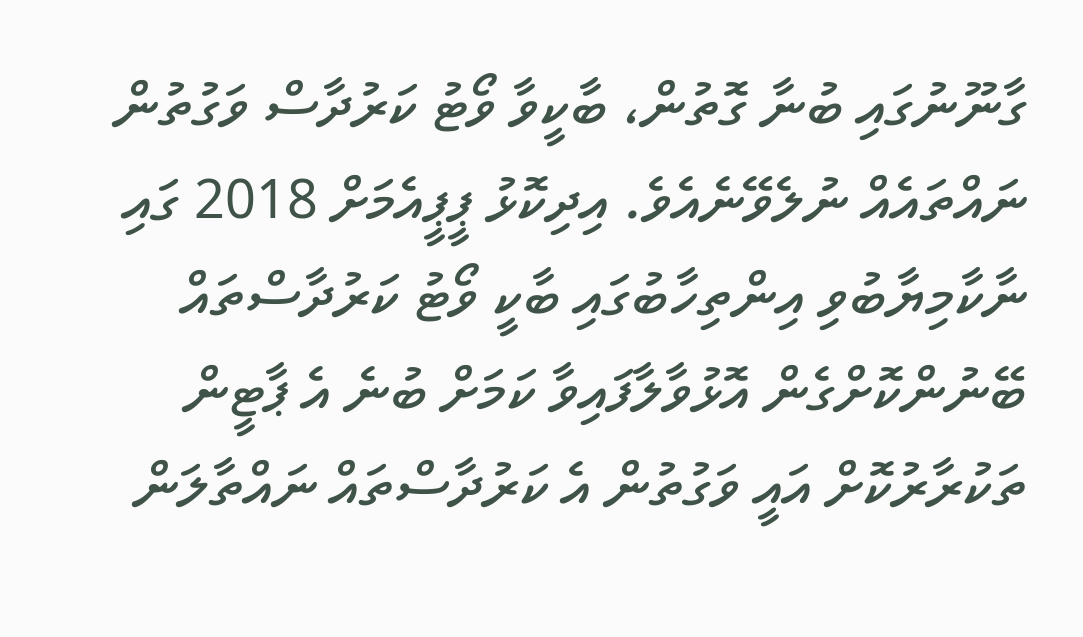ގާނޫނުގައި ބުނާ ގޮތުން، ބާކީވާ ވޯޓު ކަރުދާސް ވަގުތުން ނައްތައެއް ނުލެވޭނެއެވެ. އިދިކޮޅު ޕީޕީއެމަށް 2018 ގައި ނާކާމިޔާބުވި އިންތިހާބުގައި ބާކީ ވޯޓު ކަރުދާސްތައް ބޭނުންކޮށްގެން އޮޅުވާލާފައިވާ ކަމަށް ބުނެ އެ ޕާޓީން ތަކުރާރުކޮށް އައީ ވަގުތުން އެ ކަރުދާސްތައް ނައްތާލަން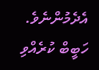އެދެމުންނެވެ.
ހަބީބް ކުރެއްވި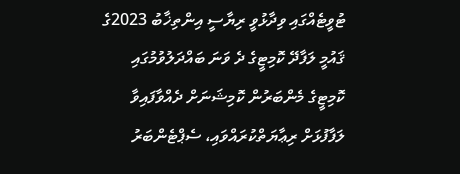ޓުވީޓެއްގައި ވިދާޅުވީ ރިޔާސީ އިންތިޚާބު 2023ގެ ޤައުމީ ލަފާދޭ ކޮމިޓީގެ ދެ ވަނަ ބައްދަލުވުމުގައި ކޮމިޓީގެ މެންބަރުން ކޮމިޝަނަށް ދެއްވާފައިވާ ލަފާފުޅަށް ރިޢާޔަތްކުރައްވައި، ސެޕްޓެންބަރު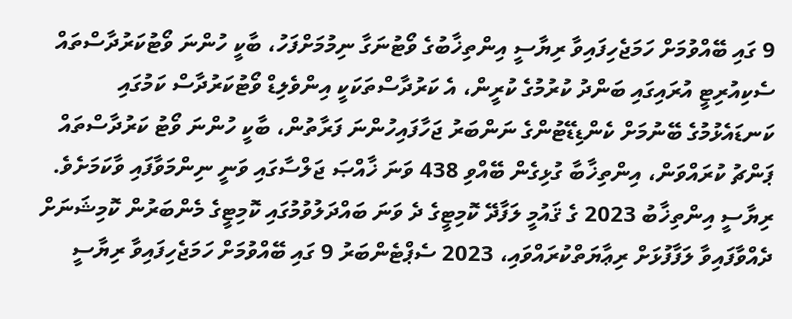9 ގައި ބޭއްވުމަށް ހަމަޖެހިފައިވާ ރިޔާސީ އިންތިޚާބުގެ ވޯޓުނަގާ ނިމުމަށްފަހު، ބާކީ ހުންނަ ވޯޓުކަރުދާސްތައް ސެކިއުރިޓީ އުރައިގައި ބަންދު ކުރުމުގެ ކުރީން، އެ ކަރުދާސްތަކަކީ އިންވެލިޑް ވޯޓުކަރުދާސް ކަމުގައި ކަނޑައެޅުމުގެ ބޭނުމަށް ކެންޑިޑޭޓުންގެ ނަންބަރު ޖަހާފައިހުންނަ ފަރާތުން، ބާކީ ހުންނަ ވޯޓު ކަރުދާސްތައް ޕަންޗު ކުރައްވަން، އިންތިޚާބާ ގުޅިގެން ބޭއްވި 438 ވަނަ ޚާއްޞަ ޖަލްސާގައި ވަނީ ނިންމަވާފައި ވާކަމަށެވެ.
ރިޔާސީ އިންތިޚާބު 2023 ގެ ޤައުމީ ލަފާދޭ ކޮމިޓީގެ ދެ ވަނަ ބައްދަލުވުމުގައި ކޮމިޓީގެ މެންބަރުން ކޮމިޝަނަށް ދެއްވާފައިވާ ލަފާފުޅަށް ރިޢާޔަތްކުރައްވައި، 2023 ސެޕްޓެންބަރު 9 ގައި ބޭއްވުމަށް ހަމަޖެހިފައިވާ ރިޔާސީ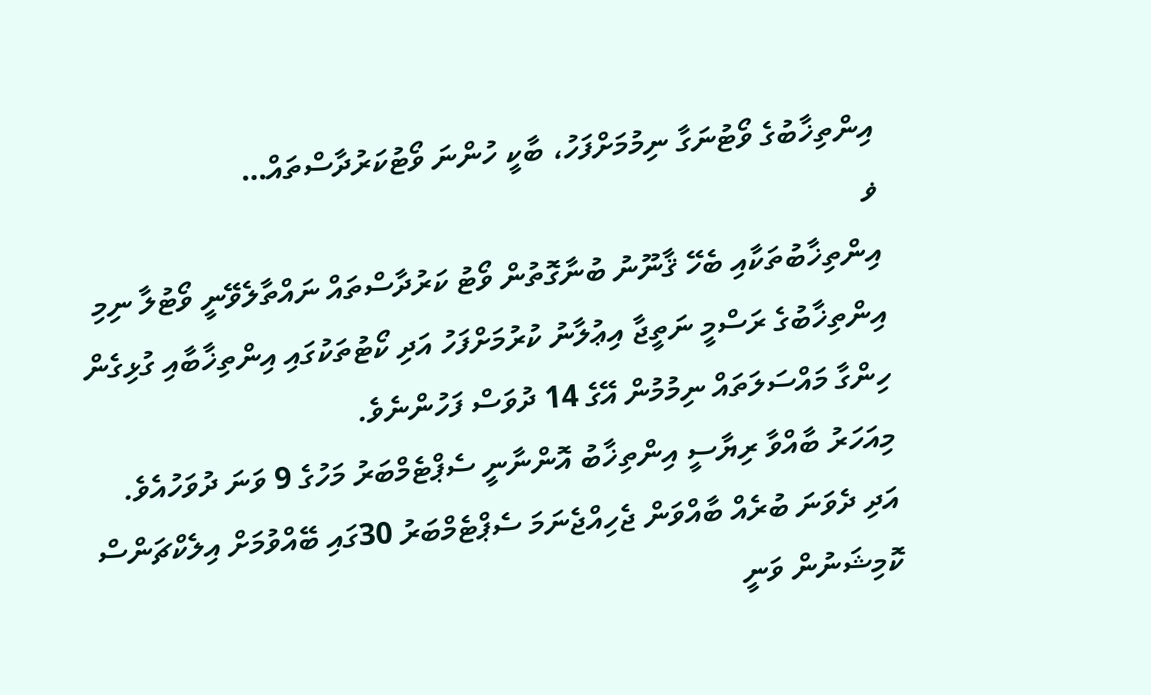އިންތިޚާބުގެ ވޯޓުނަގާ ނިމުމަށްފަހު، ބާކީ ހުންނަ ވޯޓުކަރުދާސްތައް…
ޥ
އިންތިޚާބުތަކާއި ބެހޭ ޤާނޫނު ބުނާގޮތުން ވޯޓު ކަރުދާސްތައް ނައްތާލެވޭނީ ވޯޓުލާ ނިމި އިންތިޚާބުގެ ރަސްމީ ނަތީޖާ އިޢުލާނު ކުރުމަށްފަހު އަދި ކޯޓުތަކުގައި އިންތިޚާބާއި ގުޅިގެން ހިންގާ މައްސަލަތައް ނިމުމުން އޭގެ 14 ދުވަސް ފަހުންނެވެ.
މިއަހަރު ބާއްވާ ރިޔާސީ އިންތިޚާބު އޮންނާނީ ސެޕްޓެމްބަރު މަހުގެ 9 ވަނަ ދުވަހުއެވެ. އަދި ދެވަނަ ބުރެއް ބާއްވަން ޖެހިއްޖެނަމަ ސެޕްޓެމްބަރު 30ގައި ބޭއްވުމަށް އިލެކްޗަންސް ކޮމިޝަނުން ވަނީ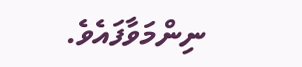ނިންމަވާފައެވެ.